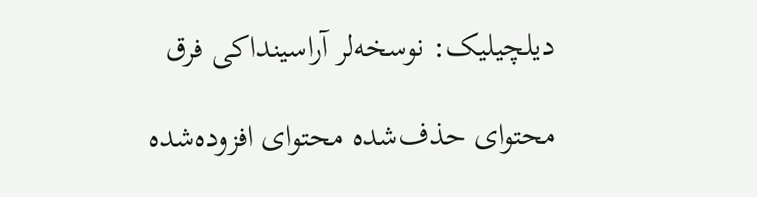دیلچیلیک: نوسخه‌لر آراسینداکی فرق

محتوای حذف‌شده محتوای افزوده‌شده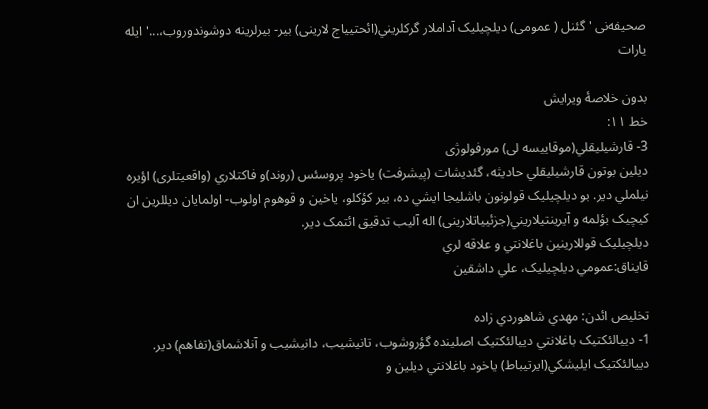صحیفه‌‌نی ' گئنل ( عمومی) ديلچيليک آداملار گرکلريني(ائحتییاج لارینی) بير- بيرلرينه دوشوندوروب،...' ایله يارات

بدون خلاصۀ ویرایش
خط ۱۱:
3- قارشيليقلي(موقاییسه لی) مورفولوژی
ديلين بوتون قارشيليقلي حاديثه، گئديشات (پیشرفت) ياخود پروسئس (روند)و فاکتلاري (واقعیتلری) اؤيره نيلملي دير. بو ديلچيليک قولونون باشليجا ايشي ده، بير کؤکلو، ياخين و قوهوم اولوب- اولمايان ديللرين ان کيچيک بؤلمه و آيرينتيلاريني(جزئییاتلارینی) اله آليب تدقيق ائتمک دير.
ديلچيليک قوللارينين باغلانتي و علاقه لري
قايناق:عمومي ديلچيليک، علي داشقين

تخليص ائدن: مهدي شاهوردي زاده
1- دييالئکتيک باغلانتي دييالئکتيک اصلينده گؤروشوب، تانيشيب، دانيشيب و آنلاشماق(تفاهم) دير. دييالئکتيک ايليشکي(ايرتيباط) ياخود باغلانتي ديلين و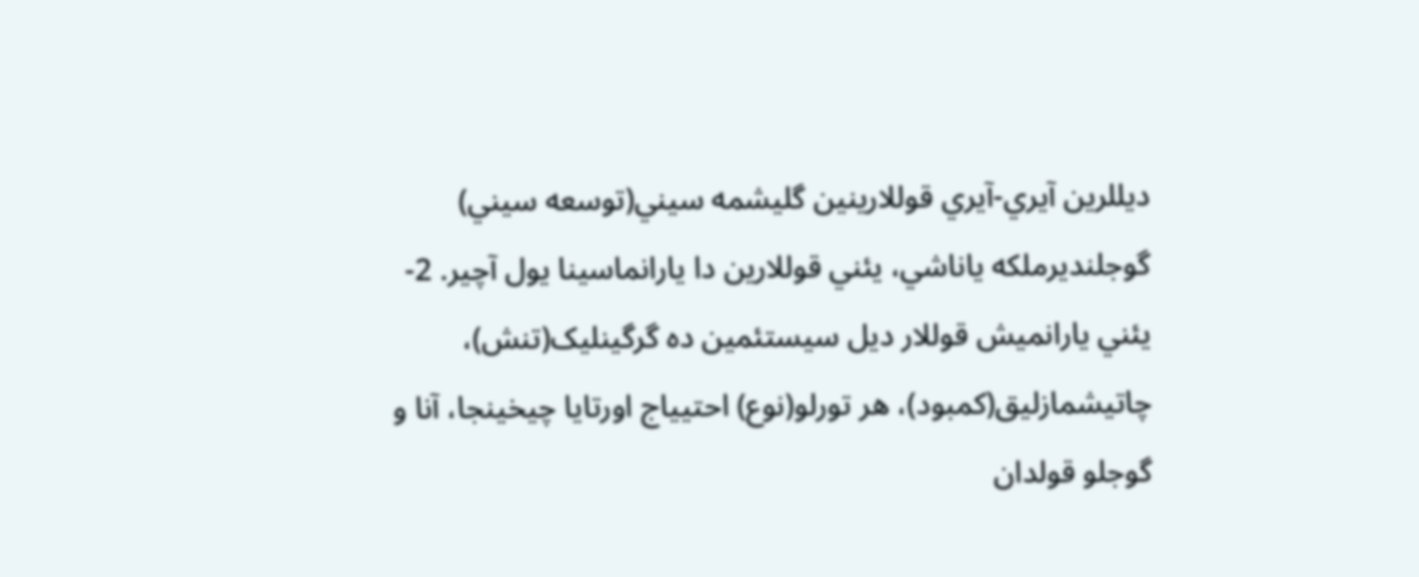ديللرين آيري-آيري قوللارينين گليشمه سيني(توسعه سيني) گوجلنديرملکه ياناشي، يئني قوللارين دا يارانماسينا يول آچير. 2- يئني يارانميش قوللار ديل سيستئمين ده گرگينليک(تنش)، چاتيشمازليق(کمبود)، هر تورلو(نوع) احتيياج اورتايا چيخينجا، آنا و گوجلو قولدان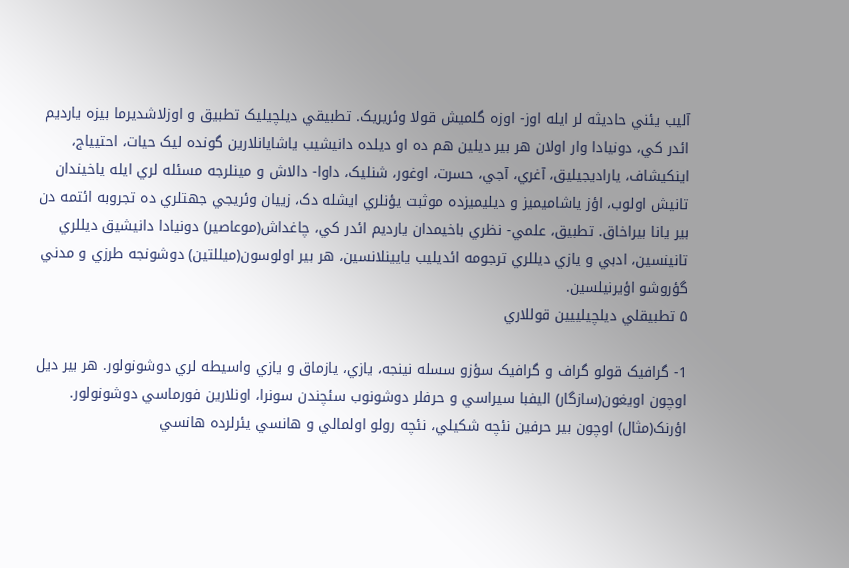آليب يئني حاديثه لر ايله اوز- اوزه گلميش قولا وئريريک. تطبيقي ديلچيليک تطبيق و اوزلاشديرما بيزه يارديم ائدر کي، دونيادا وار اولان هر بير ديلين هم ده او ديلده دانيشيب ياشايانلارين گونده ليک حيات، احتيياج، اينکيشاف، ياراديجيليق، آغري، آجي، حسرت، اوغور، شنليک، داوا- دالاش و مينلرجه مسئله لري ايله ياخيندان تانيش اولوب، اؤز ياشاميميز و ديليميزده موثبت يؤنلري ايشله دک، زييان وئريجي جهتلري ده تجروبه ائتمه دن بير يانا بيراخاق. تطبيق، علمي- نظري باخيمدان يارديم ائدر کي، چاغداش(موعاصير) دونيادا دانيشيق ديللري تانينسين، ادبي و يازي ديللري ترجومه ائديليب يايينلانسين، هر بير اولوسون(ميللتين) دوشونجه طرزي و مدني گؤروشو اؤيرنيلسين.
۵ تطبيقلي ديلچيلييين قوللاري

1- گرافيک قولو گراف و گرافيک سؤزو سسله نينجه، يازي، يازماق و يازي واسيطه لري دوشونولور. هر بير ديل اوچون اويغون(سازگار) اليفبا سيراسي و حرفلر دوشونوب سئچندن سونرا، اونلارين فورماسي دوشونولور. اؤرنک(مثال) اوچون بير حرفين نئچه شکيلي، نئچه رولو اولمالي و هانسي يئرلرده هانسي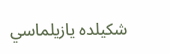شکيلده يازيلماسي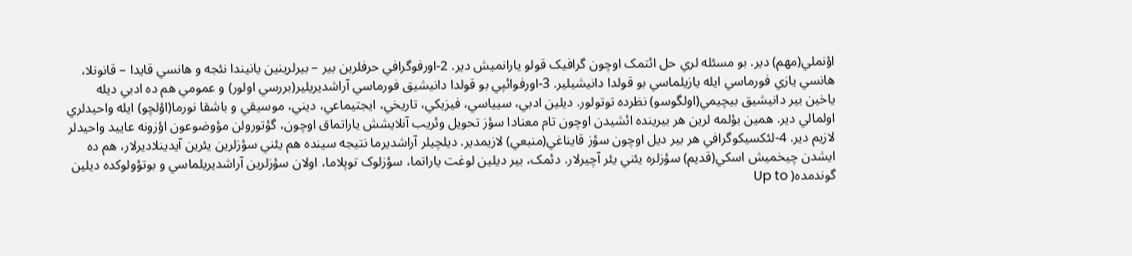اؤنملي(مهم) دير. بو مسئله لري حل ائتمک اوچون گرافيک قولو يارانميش دير. 2-اورفوگرافي حرفلرين بير – بيرلرينين يانيندا نئجه و هانسي قايدا – قانونلا، هانسي يازي فورماسي ايله يازيلماسي بو قولدا دانيشيلير. 3-اورفوائپي بو قولدا دانيشيق فورماسي آراشديريلير(بررسي اولور) و عمومي هم ده ادبي ديله ياخين بير دانيشيق بيچيمي(اولگوسو) نظرده توتولور. ديلين ادبي، سيياسي، فيزيکي، تاريخي، ايجتيماعي، ديني، موسيقي و باشقا نورما(اؤلچو) ايله واحيدلري اولمالي دير. همين بؤلمه لرين هر بيرينده ائشيدن اوچون تام معنادا سؤز تحويل وئريب آنلايشش ياراتماق اوچون، گؤتورولن مؤوضوعون اؤزونه عاييد واحيدلر لازيم دير. 4-لئکسيکوگرافي هر بير ديل اوچون سؤز قايناغي(منبعي) لازيمدير. ديلچيلر آراشديرما نتيجه سينده هم يئني سؤزلرين يئرين آيدينلاديرلار، هم ده ايشدن چيخميش اسکي(قديم) سؤزلره يئني يئر آچيرلار. دئمک، بير ديلين لوغت ياراتما، سؤزلوک توپلاما، اولان سؤزلرين آراشديريلماسي و بوتؤولوکده ديلين گوندمده( Up to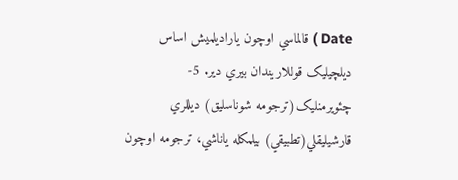Date ) قالماسي اوچون ياراديلميش اساس ديلچيليک قوللاريندان بيري دير. 5-چئويرمنليک(ترجومه شوناسليق) ديللري قارشيليقلي(تطبيقي) بيلمکله ياناشي، ترجومه اوچون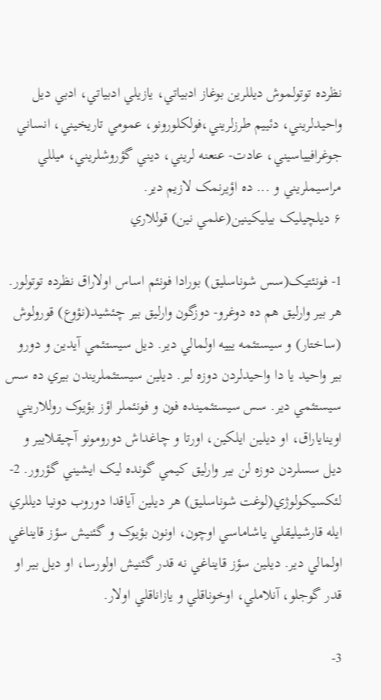نظرده توتولموش ديللرين بوغاز ادبياتي، يازيلي ادبياتي، ادبي ديل واحيدلريني، دئييم طرزلريني،فولکلورونو، عمومي تاريخيني، انساني جوغرافيياسيني، عادت- عنعنه لريني، ديني گؤروشلريني، ميللي مراسيملريني و ... ده اؤيرنمک لازيم دير.
۶ ديلچيليک بيليکينين(علمي نين) قوللاري

1- فونئتيک(سس شوناسليق) بورادا فونئم اساس اولاراق نظرده توتولور. هر بير وارليق هم ده دوغرو- دوزگون وارليق بير چئشيد(نؤوع) قورولوش (ساختار) و سيستئمه يييه اولمالي دير. ديل سيستئمي آيدين و دورو بير واحيد يا دا واحيدلردن دوزه لير. ديلين سيستئملريندن بيري ده سس سيستئمي دير. سس سيستئمينده فون و فونئملر اؤز بؤيوک روللاريني اويناياراق، او ديلين ايلکين، اورتا و چاغداش دورومونو آچيقلايير و ديل سسلردن دوزه لن بير وارليق کيمي گونده ليک ايشيني گؤرور. 2- لئکسيکولوژي(لوغت شوناسليق) هر ديلين آياقدا دوروب دونيا ديللري ايله قارشيليقلي ياشاماسي اوچون، اونون بؤيوک و گئنيش سؤز قايناغي اولمالي دير. ديلين سؤز قايناغي نه قدر گئنيش اولورسا، او ديل بير او قدر گوجلو، آنلاملي، اوخوناقلي و يازاناقلي اولار.

3-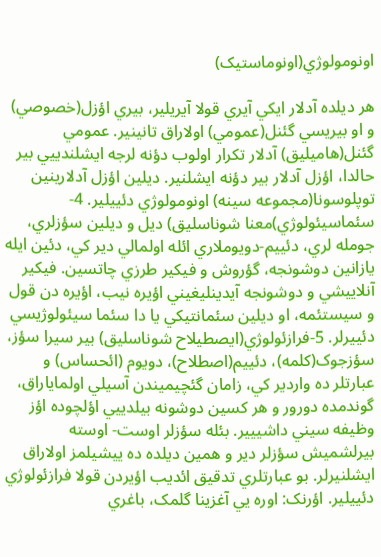اونومولوژي(اونوماستيک)

هر ديلده آدلار ايکي آيري قولا آيريلير، بيري اؤزل(خصوصي) و او بيريسي گئنل(عمومي) اولاراق تانينير. عمومي گئنل(هاميليق) آدلار تکرار اولوب دؤنه لرجه ايشلندييي بير حالدا، اؤزل آدلار بير دؤنه ايشلنير. ديلين اؤزل آدلارينين توپلوسونا(مجموعه سينه) اونومولوژي دئييلير. 4-سئماسيئولوژي)معنا شوناسليق) ديل و ديلين سؤزلري، جومله لري، دئييم-دويوملاري ائله اولمالي دير کي، دئين ايله يازانين دوشونجه، گؤروش و فيکير طرزي چاتسين. فيکير آنلاييشي و دوشونجه آيدينليغيني اؤيره نيب، اؤيره دن قول و سيستئمه، او ديلين سئمانتيکي يا دا سئما سيئولوژيسي دئييرلر. 5-فرازئولوژي(ايصطيلاح شوناسليق) بير سيرا سؤز، سؤزجوک(کلمه)، دئييم(اصطلاح)، دويوم (ائحساس) و عبارتلر ده واردير کي، زامان گئچيميندن آسيلي اولماياراق، گوندمده دورور و هر کسين دوشونه بيلدييي اؤلچوده اؤز وظيفه سيني داشييير. بئله سؤزلر اوست- اوسته بيرلشميش سؤزلر دير و همين ديلده ده ييشيلمز اولاراق ايشلنيرلر. بو عبارتلري تدقيق ائديب اؤيردن قولا فرازئولوژي دئييلير. اؤرنک: اوره يي آغزينا گلمک، باغري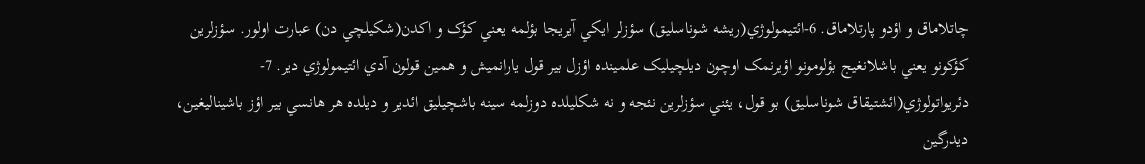چاتلاماق و اؤدو پارتلاماق. 6-ائتيمولوژي(ريشه شوناسليق) سؤزلر ايکي آيريجا بؤلمه يعني کؤک و اکدن(شکيلچي دن) عبارت اولور. سؤزلرين کؤکونو يعني باشلانغيج بؤلومونو اؤيرنمک اوچون ديلچيليک علمينده اؤزل بير قول يارانميش و همين قولون آدي ائتيمولوژي دير. 7- دئريواتولوژي(ائشتيقاق شوناسليق) بو قول، يئني سؤزلرين نئجه و نه شکليلده دوزلمه سينه باشچيليق ائدير و ديلده هر هانسي بير اؤز باشيناليغين، ديدرگين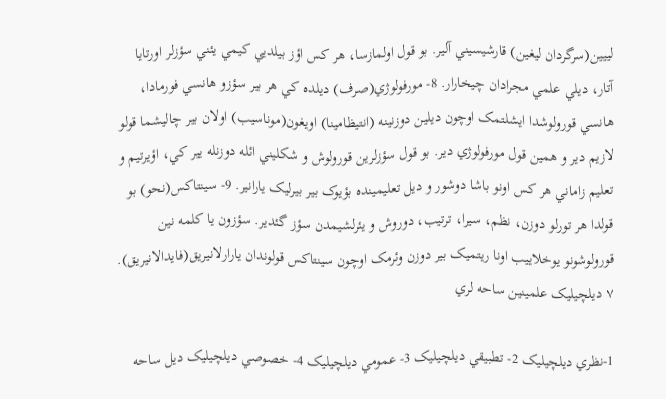لييين(سرگردان ليغين) قارشيسيني آلير. بو قول اولمازسا، هر کس اؤز بيلديي کيمي يئني سؤزلر اورتايا آتار، ديلي علمي مجرادان چيخارار. 8- مورفولوژي(صرف) ديلده کي هر بير سؤزو هانسي فورمادا، هانسي قورولوشدا ايشلتمک اوچون ديلين دوزنينه (انتيظامينا) اويغون(موناسيب) اولان بير چاليشما قولو لازيم دير و همين قول مورفولوژي دير. بو قول سؤزلرين قورولوش و شکليني ائله دوزنله يير کي، اؤيرتيم و تعليم زاماني هر کس اونو باشا دوشور و ديل تعليمينده بؤيوک بير بيرليک يارانير. 9- سينتاکس(نحو) بو قولدا هر تورلو دوزن، نظم، سيرا، ترتيب، دوروش و يئرلشيمدن سؤز گئدير. سؤزون يا کلمه نين قورولوشونو يوخلاييب اونا ريتميک بير دوزن وئرمک اوچون سينتاکس قولوندان يارارلانيريق(فايدالانيريق).
۷ ديلچيليک علمينين ساحه لري

1-نظري ديلچيليک 2- تطبيقي ديلچيليک 3- عمومي ديلچيليک 4- خصوصي ديلچيليک ديل ساحه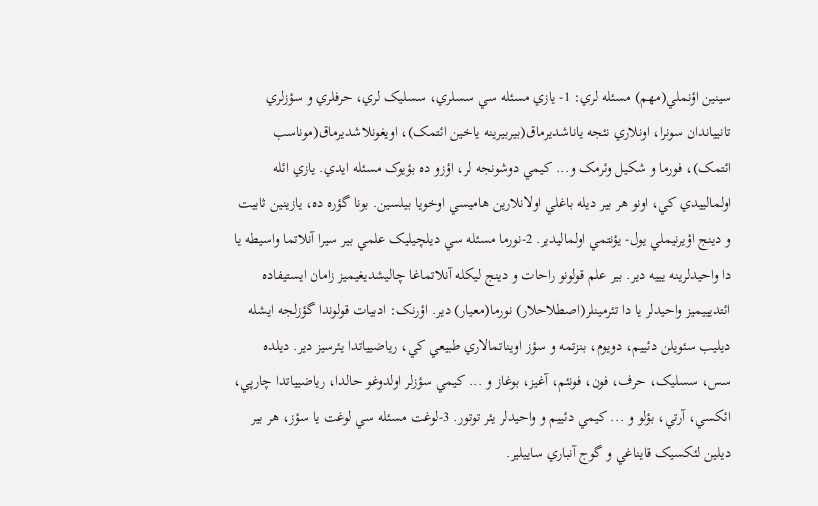سينين اؤنملي(مهم) مسئله لري: 1- يازي مسئله سي سسلري، سسليک لري، حرفلري و سؤزلري تانيياندان سونرا، اونلاري نئجه ياناشديرماق(بيربيرينه ياخين ائتمک)، اويغونلاشديرماق(موناسب ائتمک)، فورما و شکيل وئرمک و... کيمي دوشونجه لر، اؤزو ده بؤيوک مسئله ايدي. يازي ائله اولمالييدي کي، اونو هر بير ديله باغلي اولانلارين هاميسي اوخويا بيلسين. بونا گؤره ده، يازينين ثابيت و دينج اؤيرنيملي يول- يؤنتمي اولماليدير. 2-نورما مسئله سي ديلچيليک علمي بير سيرا آنلاتما واسيطه يا دا واحيدلرينه يييه دير. بير علم قولونو راحات و دينج ليکله آنلاتماغا چاليشديغيميز زامان ايستيفاده ائتديييميز واحيدلر يا دا تئرمينلر(اصطلاحلار) نورما(معيار) دير. اؤرنک: ادبيات قولوندا گؤزلجه ايشله ديليب سئويلن دئييم، دويوم، بنزتمه و سؤز اويناتمالاري طبيعي کي، رياضيياتدا يئرسيز دير. ديلده سس، سسليک، حرف، فون، فونئم، آغيز، بوغاز و ... کيمي سؤزلر اولدوغو حالدا، رياضيياتدا چارپي، ائکسي، آرتي، بؤلو و ... کيمي دئييم و واحيدلر يئر توتور. 3-لوغت مسئله سي لوغت يا سؤز، هر بير ديلين لئکسيک قايناغي و گوج آنباري ساييلير.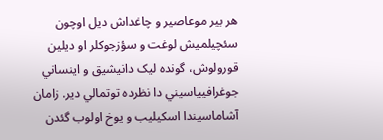هر بير موعاصير و چاغداش ديل اوچون سئچيلميش لوغت و سؤزجوکلر او ديلين قورولوش، گونده ليک دانيشيق و اينساني جوغرافيياسيني دا نظرده توتمالي دير. زامان آشاماسيندا اسکيليب و يوخ اولوب گئدن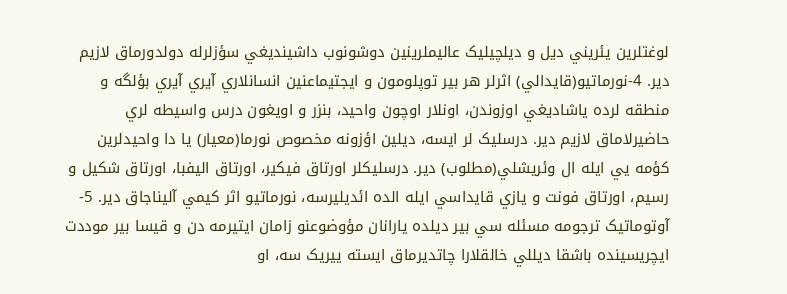لوغتلرين يئريني ديل و ديلچيليک عاليملرينين دوشونوب داشينديغي سؤزلرله دولدورماق لازيم دير. 4-نورماتيو(قايدالي) اثرلر هر بير توپلومون و ايجتيماعنين انسانلاري آيري آيري بؤلگه و منطقه لرده ياشاديغي اوزوندن، اونلار اوچون واحيد، بنزر و اويغون درس واسيطه لري حاضيرلاماق لازيم دير. درسليک لر ايسه، ديلين اؤزونه مخصوص نورما(معيار) يا دا واحيدلرين کؤمه يي ايله ال وئريشلي(مطلوب) دير. درسليکلر اورتاق فيکير، اورتاق اليفبا، اورتاق شکيل و رسيم، اورتاق فونت و يازي قايداسي ايله الده ائديليرسه، نورماتيو اثر کيمي آليناجاق دير. 5- آوتوماتيک ترجومه مسئله سي بير ديلده يارانان مؤوضوعنو زامان ايتيرمه دن و قيسا بير موددت ايچريسينده باشقا ديللي خالقلارا چاتديرماق ايسته ييريک سه، او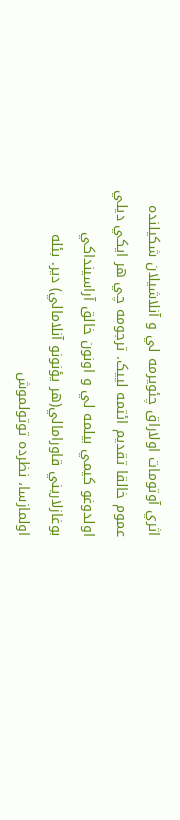اثري آوتومات اولاراق چئويرمه لي و آنلاشيلان شکيلنده عموم خالقا تقديم ائتمه لييک. ترجومه چي هر ايکي ديلي اولدوغو کيمي بيلمه لي و اونون خالق آراسينداکي بوغازلاريني قاورامالي(هر يؤنونو آنلامالي) دير. بئله اولمازسا، نظرده توتولموش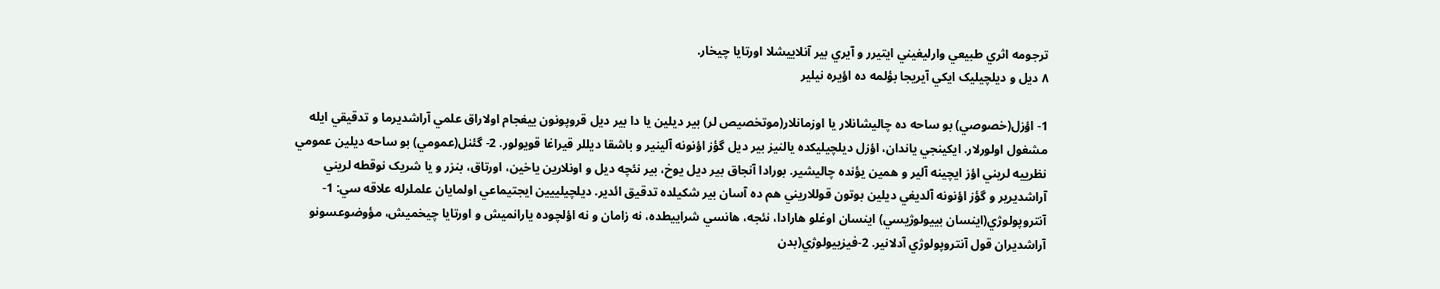ترجومه اثري طبيعي وارليغيني ايتيرر و آيري بير آنلاييشلا اورتايا چيخار.
۸ ديل و ديلچيليک ايکي آيريجا بؤلمه ده اؤيره نيلير

1- اؤزل(خصوصي) بو ساحه ده چاليشانلار يا اوزمانلار(موتخصيص لر) بير ديلين يا دا بير ديل قروپونون ييغجام اولاراق علمي آراشديرما و تدقيقي ايله مشغول اولورلار. ايکينجي ياندان، اؤزل ديلچيليکده يالنيز بير ديل گؤز اؤنونه آلينير و باشقا ديللر قيراغا قويولور. 2- گئنل(عمومي) بو ساحه ديلين عمومي نظرييه لريني اؤز ايچينه آلير و همين يؤنده چاليشير. بورادا آنجاق بير ديل يوخ، بير نئچه ديل و اونلارين ياخين، اورتاق، بنزر و يا شريک نوقطه لريني آراشديرير و گؤز اؤنونه آلديغي ديلين بوتون قوللاريني هم ده آسان بير شکيلده تدقيق ائدير. ديلچيلييين ايجتيماعي اولمايان علملرله علاقه سي: 1-آنتروپولوژي(اينسان بييولوژيسي) اينسان اوغلو هارادا، نئجه، هانسي شراييطده، نه زامان و نه اؤلچوده يارانميش و اورتايا چيخميش، مؤوضوعسونو آراشديران قول آنتروپولوژي آدلانير. 2-فيزييولوژي(بدن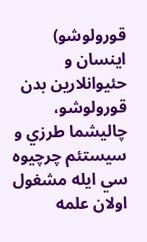قورولوشو) اينسان و حئيوانلارين بدن قورولوشو، چاليشما طرزي و سيستئم چرچيوه سي ايله مشغول اولان علمه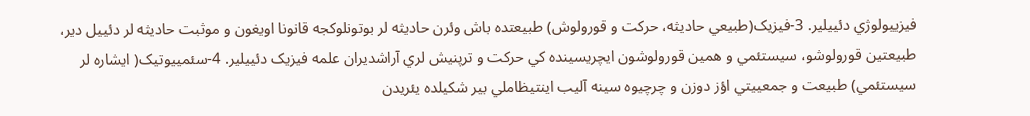فيزييولوژي دئييلير. 3-فيزيک(طبيعي حاديثه، حرکت و قورولوش) طبيعتده باش وئرن حاديثه لر بوتونلوکجه قانونا اويغون و موثبت حاديثه لر دئييل دير، طبيعتين قورولوشو، سيستئمي و همين قورولوشون ايچريسينده کي حرکت و ترپنيش لري آراشديران علمه فيزيک دئييلير. 4-سئمييوتيک( ايشاره لر سيستئمي) طبيعت و جمعييتي اؤز دوزن و چرچيوه سينه آليب اينتيظاملي بير شکيلده يئريدن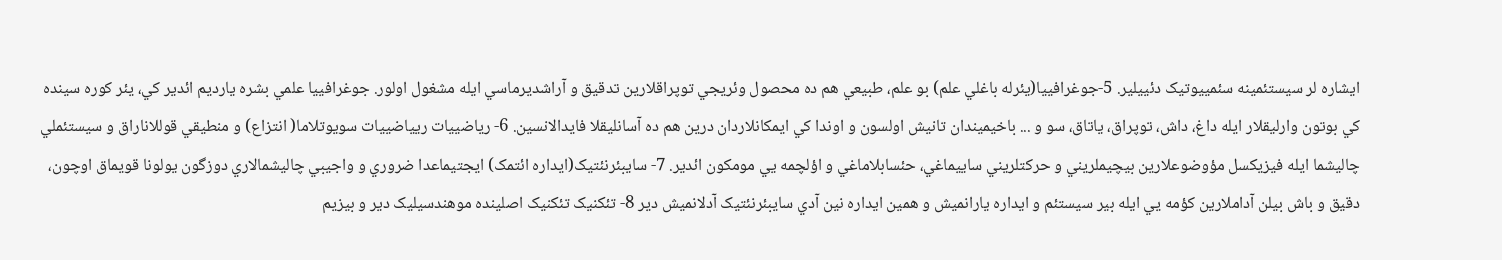ايشاره لر سيستئمينه سئمييوتيک دئييلير. 5-جوغرافييا(يئرله باغلي علم) بو علم، طبيعي هم ده محصول وئريجي توپراقلارين تدقيق و آراشديرماسي ايله مشغول اولور. جوغرافييا علمي بشره يارديم ائدير کي، يئر کوره سينده کي بوتون وارليقلار ايله داغ، داش، توپراق، ياتاق، سو و ... باخيميندان تانيش اولسون و اوندا کي ايمکانلاردان درين هم ده آسانليقلا فايدالانسين. 6- رياضييات ريياضييات سويوتلاما( انتزاع) و منطيقي قوللاناراق و سيستئملي چاليشما ايله فيزيکسل مؤوضوعلارين بيچيملريني و حرکتلريني ساييماغي، حئسابلاماغي و اؤلچمه يي مومکون ائدير. 7- سايبئرنئتيک(ايداره ائتمک) ايجتيماعدا ضروري و واجيبي چاليشمالاري دوزگون يولونا قويماق اوچون، دقيق و باش بيلن آداملارين کؤمه يي ايله بير سيستئم و ايداره يارانميش و همين ايداره نين آدي سايبئرنئتيک آدلانميش دير 8- تئکنيک تئکنيک اصلينده موهندسيليک دير و بيزيم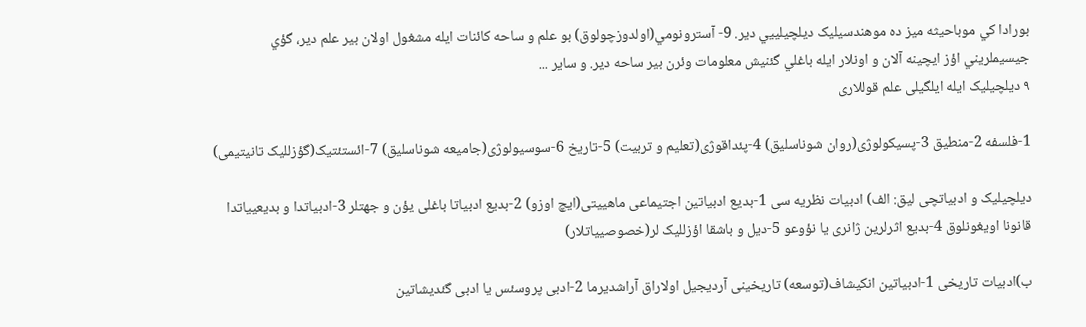بورادا کي موباحيثه ميز ده موهندسيليک ديلچيلييي دير. 9- آسترونومي(اولدوزچولوق) بو علم و ساحه کائنات ايله مشغول اولان بير علم دير، گؤي جيسيملريني اؤز ايچينه آلان و اونلار ايله باغلي گئنيش معلومات وئرن بير ساحه دير. و ساير ...
۹ دیلچیلیک ایله ایلگیلی علم قوللاری

1-فلسفه 2-منطیق 3-پسیکولوژی(روان شوناسلیق) 4-پئداقوژی(تعلیم و تربیت) 5-تاریخ 6-سوسیولوژی(جامیعه شوناسلیق) 7-ائستئتیک(گؤزللیک تانیتیمی)

دیلچیلیک و ادبیاتچی لیق: الف) ادبیات نظریه سی 1-بدیع ادبیاتین اجتیماعی ماهییتی(ایچ اوزو) 2-بدیع ادبیاتا باغلی یؤن و جهتلر 3-ادبیاتدا و بدیعییاتدا قانونا اویغونلوق 4-بدیع اثرلرین ژانری یا نؤوعو 5-دیل و باشقا اؤزللیک لر(خصوصییاتلار)

ب)ادبیات تاریخی 1-ادبیاتین انکیشاف(توسعه) تاریخینی آردیجیل اولاراق آراشدیرما 2-ادبی پروسئس یا ادبی گئدیشاتین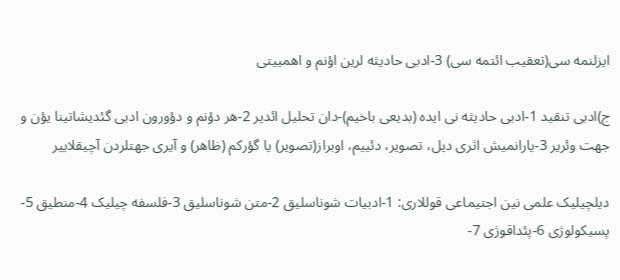ایزلنمه سی(تعقیب ائتمه سی) 3-ادبی حادیثه لرین اؤنم و اهمییتی

ج)ادبی تنقید 1-ادبی حادیثه نی ایده (بدیعی باخیم)-دان تحلیل ائدیر 2-هر دؤنم و دؤورون ادبی گئدیشاتینا یؤن و جهت وئریر 3-یارانمیش اثری دیل، تصویر، دئییم، اوبراز(تصویر) یا گؤرکم (ظاهر) و آیری جهتلردن آچیقلاییر

دیلچیلیک علمی نین اجتیماعی قوللاری: 1-ادبیات شوناسلیق 2-متن شوناسلیق 3-فلسفه چیلیک 4-منطیق 5-پسیکولوژی 6-پئداقوژی 7-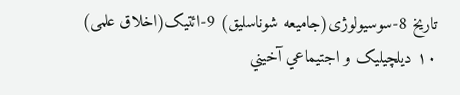تاریخ 8-سوسیولوژی(جامیعه شوناسلیق) 9-ائتیک(اخلاق علمی)
۱۰ ديلچيليک و اجتيماعي آخيني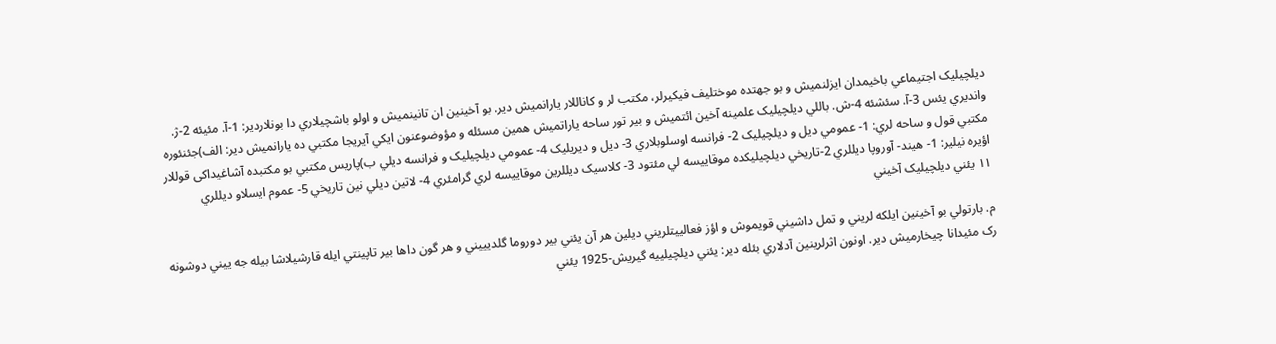ديلچيليک اجتيماعي باخيمدان ايزلنميش و بو جهتده موختليف فيکيرلر، مکتب لر و کاناللار يارانميش دير. بو آخينين ان تانينميش و اولو باشچيلاري دا بونلاردير: 1-آ. مئيئه 2-ژ. وانديري يئس 3-آ. سئشئه 4-ش. باللي ديلچيليک علمينه آخين ائتميش و بير تور ساحه ياراتميش همين مسئله و مؤوضوعنون ايکي آيريجا مکتبي ده يارانميش دير: الف)جئنئوره مکتبي قول و ساحه لري: 1- عمومي ديل و ديلچيليک 2- فرانسه اوسلوبلاري 3- ديل و ديريليک 4- عمومي ديلچيليک و فرانسه ديلي ب)پاريس مکتبي بو مکتبده آشاغیداکی قوللار اؤيره نيلير: 1- هيند- آوروپا ديللري 2-تاريخي ديلچيليکده موقاييسه لي مئتود 3- کلاسيک ديللرين موقاييسه لري گرامئري 4- لاتين ديلي نين تاريخي 5- عموم ايسلاو ديللري
۱۱ يئني ديلچيليک آخيني

م. بارتولي بو آخينين ايلکه لريني و تمل داشيني قويموش و اؤز فعالييتلريني ديلين هر آن يئني بير دوروما گلديييني و هر گون داها بير تاپينتي ايله قارشيلاشا بيله جه ييني دوشونه رک مئيدانا چيخارميش دير. اونون اثرلرينين آدلاري بئله دير: يئني ديلچيلييه گيريش-1925 يئني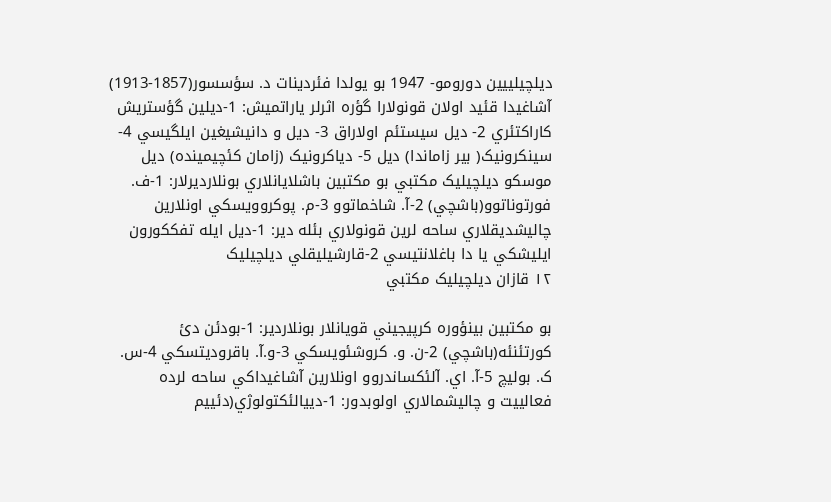ديلچيلييين دورومو- 1947 بو يولدا فئردينات د. سؤسسور(1857-1913) آشاغيدا قئيد اولان قونولارا گؤره اثرلر ياراتميش: 1-ديلين گؤستريش کاراکتئري 2- ديل سيستئم اولاراق 3- ديل و دانيشيغين ايلگيسي 4- سينکرونيک( بير زاماندا) ديل 5- دياکرونيک (زامان کئچيمينده) ديل موسکو ديلچيليک مکتبي بو مکتبين باشلايانلاري بونلارديرلار: 1-ف. فورتوناتوو(باشچي) 2-آ. شاخماتوو 3-م. پوکروويسکي اونلارين چاليشديقلاري ساحه لرين قونولاري بئله دير: 1-ديل ايله تفککورون ايليشکي يا دا باغلانتيسي 2-قارشيليقلي ديلچيليک
۱۲ قازان ديلچيليک مکتبي

بو مکتبين بينؤوره کرپيجيني قويانلار بونلاردير: 1-بودئن دئ کورتئنئه(باشچي) 2-ن. و. کروشئويسکي 3-و.آ. باقروديتسکي 4-س. ک. بوليچ 5-آ. اي. آلئکساندروو اونلارين آشاغيداکي ساحه لرده فعالييت و چاليشمالاري اولوبدور: 1-دييالئکتولوژي(دئييم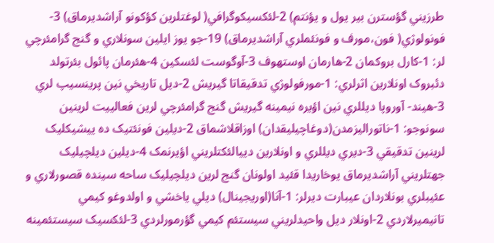طرزيني گؤسترن بير يول و يؤنتم) 2-لئکسيکوگرافي( لوغتلرين کؤکونو آراشديرماق) 3-فونولوژي( فون،مورف و فونئملري آراشديرماق) 19-جو يوز ايلين سونلاري و گنج گرامئرچي لر: 1-کارل بروکمان 2-هارمان اوستهوف 3-آوگوست لئسکين 4-هئرمان پائول بئرتولد دئبروک اونلارين اثرلري: 1-مورفولوژي تدقيقاتا گيريش 2-ديل تاريخي نين پرينسيپ لري 3-هيند- آوروپا ديللري نين اؤيره نيمينه گيريش گنج گرامئرچي لرين فعالييت لرينين سونوجو: 1-ناتوراليزمدن(دوغاچيليقدان) اوزاقلاشماق 2-ديلين فونئتيک ده ييشيکليک لرينين تدقيقي 3-ديري ديللري و اونلارين دييالئکتلريني اؤيرنمک 4-ديلين ديلچيليک جهتلريني آراشديرماق يوخاريدا قئيد اولونان گنج لرين ديلچيليک ساحه سينده قصورلاري و عئيبلري بونلاردان عيبارت ديرلر: 1-آنا(اوريجينال) ديلي ياخشي و اولدوغو کيمي تانيميرلاردي 2-اونلار ديل واحيدلريني سيستئم کيمي گؤرمورلردي 3-لئکسيک سيستئمينه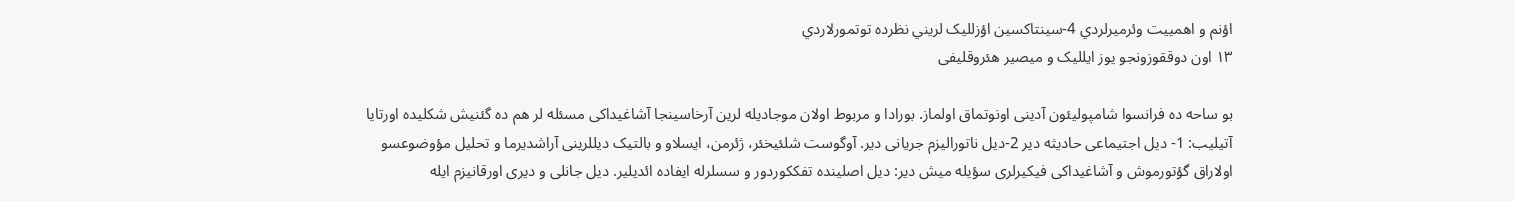اؤنم و اهمييت وئرميرلردي 4-سينتاکسين اؤزلليک لريني نظرده توتمورلاردي
۱۳ اون دوققوزونجو یوز ایللیک و میصیر هئروقلیفی

بو ساحه ده فرانسوا شامپولیئون آدینی اونوتماق اولماز. بورادا و مربوط اولان موجادیله لرین آرخاسینجا آشاغیداکی مسئله لر هم ده گئنیش شکلیده اورتایا آتیلیب: 1- دیل اجتیماعی حادیثه دیر 2-دیل ناتورالیزم جریانی دیر. آوگوست شلئیخئر، ژئرمن، ایسلاو و بالتیک دیللرینی آراشدیرما و تحلیل مؤوضوعسو اولاراق گؤتورموش و آشاغیداکی فیکیرلری سؤیله میش دیر: دیل اصلینده تفککوردور و سسلرله ایفاده ائدیلیر. دیل جانلی و دیری اورقانیزم ایله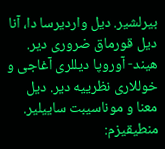بیرلشیر. دیل واردیرسا دا، آنا دیل قورماق ضروری دیر. هیند- آوروپا دیللری آغاجی و خوللاری نظرییه دیر. دیل معنا و موناسیبت ساییلیر. منطیقیزم: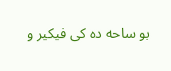بو ساحه ده کی فیکیر و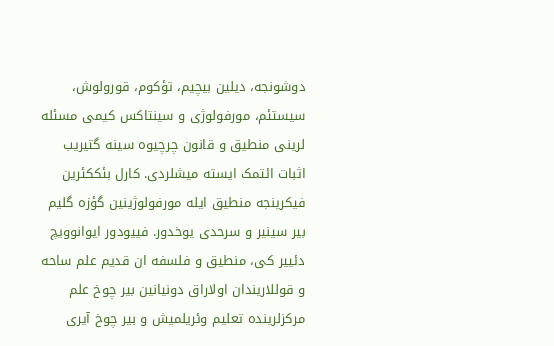دوشونجه، دیلین بیچیم، تؤکوم، قورولوش، سیستئم، مورفولوژی و سینتاکس کیمی مسئله لرینی منطیق و قانون چرچیوه سینه گتیریب اثبات ائتمک ایسته میشلردی. کارل بئککئرین فیکرینجه منطیق ایله مورفولوژینین گؤزه گلیم بیر سینیر و سرحدی یوخدور. فییودور ایوانوویچ دئییر کی، منطیق و فلسفه ان قدیم علم ساحه و قوللاریندان اولاراق دونیانین بیر چوخ علم مرکزلرینده تعلیم وئریلمیش و بیر چوخ آیری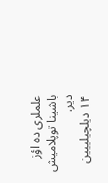علملری ده اؤز باشینا توپلامیش دیر.
۱۴ دیلچیلییین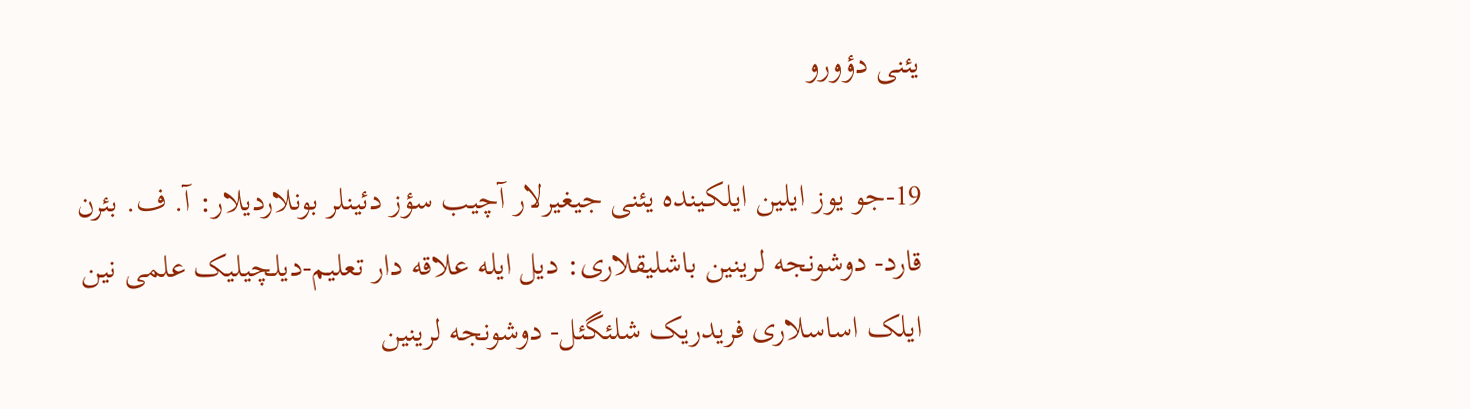یئنی دؤورو

19-جو یوز ایلین ایلکینده یئنی جیغیرلار آچیب سؤز دئینلر بونلاردیلار: آ. ف. بئرن قارد- دوشونجه لرینین باشلیقلاری: دیل ایله علاقه دار تعلیم-دیلچیلیک علمی نین ایلک اساسلاری فریدریک شلئگئل- دوشونجه لرینین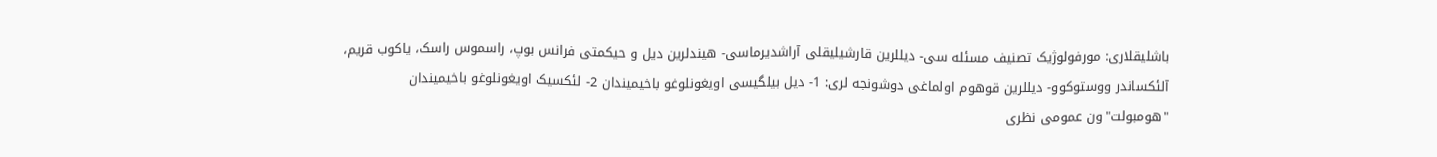باشلیقلاری: مورفولوژیک تصنیف مسئله سی- دیللرین قارشیلیقلی آراشدیرماسی- هیندلرین دیل و حیکمتی فرانس بوپ، راسموس راسک، یاکوب قریم، آلئکساندر ووستوکوو- دیللرین قوهوم اولماغی دوشونجه لری: 1- دیل بیلگیسی اویغونلوغو باخیمیندان 2- لئکسیک اویغونلوغو باخیمیندان "هومبولت"ون عمومی نظری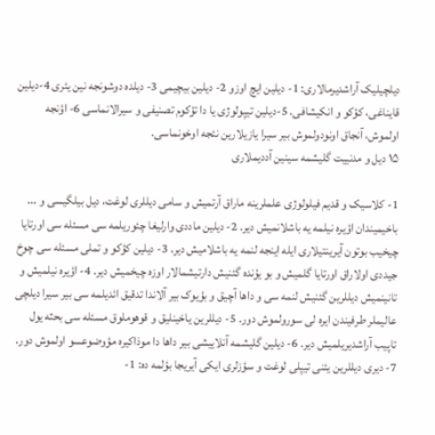دیلچیلیک آراشدیرمالاری: 1- دیلین ایچ اوزو 2- دیلین بیچیمی 3- دیلده دوشونجه نین یئری 4-دیلین قایناغی، کؤکو و انکیشافی. 5-دیلین تیپولوژی یا دا تؤکوم تصنیفی و سیرالانماسی 6- اؤنجه اولموش، آنجاق اونودولموش بیر سیرا یازیلارین نئجه اوخونماسی.
۱۵ دیل و مدنییت گلیشمه سینین آددیملاری

1- کلاسیک و قدیم فیلولوژی علملرینه ماراق آرتمیش و سامی دیللری لوغت، دیل بیلگیسی و ... باخیمیندان اؤیره نیلمه یه باشلانمیش دیر. 2- دیلین ماددی وارلیغا چئوریلمه سی مسئله سی اورتایا چیخیب بوتون آیرینتیلاری ایله اینجه لنمه یه باشلامیش دیر. 3- دیلین کؤکو و تملی مسئله سی چوخ جیددی اولاراق اورتایا گلمیش و بو یؤنده گئنیش دارتیشمالار اوزه چیخمیش دیر. 4- اؤیره نیلمیش و تانینمیش دیللرین گئنیش لنمه سی و داها آچیق و بؤیوک بیر آلاندا تدقیق ائدیلمه سی بیر سیرا دیلچی عالیملر طرفیندن ایره لی سورولموش دور. 5- دیللرین یاخینلیق و قوهوملوق مسئله سی بحثه یول تاپیب آراشدیریلمیش دیر. 6- دیلین گلیشمه آنلاییشی بیر داها دا موذاکیره مؤوضوعسو اولموش دور. 7- دیری دیللرین یئنی تیپلی لوغت و سؤزلری ایکی آیریجا بؤلمه ده: 1-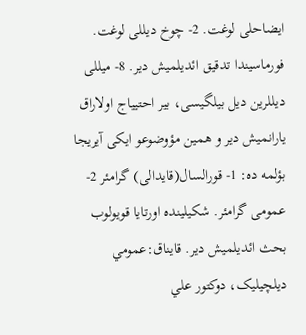ایضاحلی لوغت. 2- چوخ دیللی لوغت. فورماسیندا تدقیق ائدیلمیش دیر. 8- میللی دیللرین دیل بیلگیسی، بیر احتییاج اولاراق یارانمیش دیر و همین مؤوضوعو ایکی آیریجا بؤلمه ده: 1- قورالسال(قایدالی) گرامئر 2- عمومی گرامئر. شکیلینده اورتایا قویولوب بحث ائدیلمیش دیر. قايناق:عمومي ديلچيليک، دوکتور علي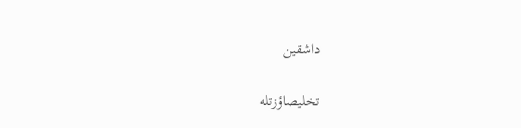داشقين

تخليصاؤزتله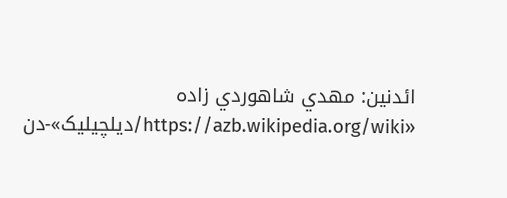ائدنين: مهدي شاهوردي زاده
«https://azb.wikipedia.org/wiki/دیلچیلیک»-دن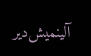آلینمیش‌دیر